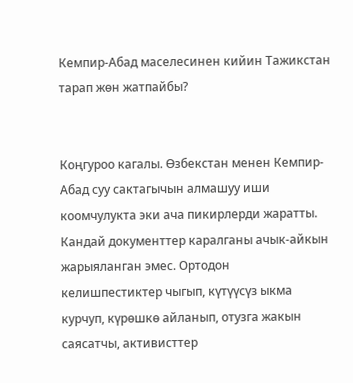Кемпир-Абад маселесинен кийин Тажикстан тарап жөн жатпайбы?


Коңгуроо кагалы. Өзбекстан менен Кемпир-Абад суу сактагычын алмашуу иши коомчулукта эки ача пикирлерди жаратты. Кандай документтер каралганы ачык-айкын жарыяланган эмес. Ортодон келишпестиктер чыгып, күтүүсүз ыкма курчуп, күрөшкө айланып, отузга жакын саясатчы, активисттер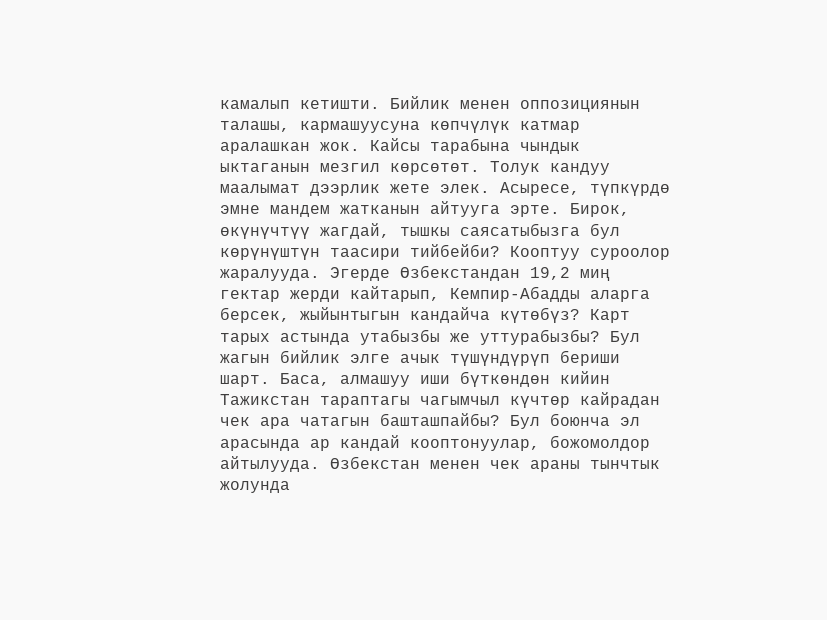камалып кетишти. Бийлик менен оппозициянын талашы, кармашуусуна көпчүлүк катмар аралашкан жок. Кайсы тарабына чындык ыктаганын мезгил көрсөтөт. Толук кандуу маалымат дээрлик жете элек. Асыресе, түпкүрдө эмне мандем жатканын айтууга эрте. Бирок, өкүнүчтүү жагдай, тышкы саясатыбызга бул көрүнүштүн таасири тийбейби? Кооптуу суроолор жаралууда. Эгерде Өзбекстандан 19,2 миң гектар жерди кайтарып, Кемпир-Абадды аларга берсек, жыйынтыгын кандайча күтөбүз? Карт тарых астында утабызбы же уттурабызбы? Бул жагын бийлик элге ачык түшүндүрүп бериши шарт. Баса, алмашуу иши бүткөндөн кийин Тажикстан тараптагы чагымчыл күчтөр кайрадан чек ара чатагын башташпайбы? Бул боюнча эл арасында ар кандай кооптонуулар, божомолдор айтылууда. Өзбекстан менен чек араны тынчтык жолунда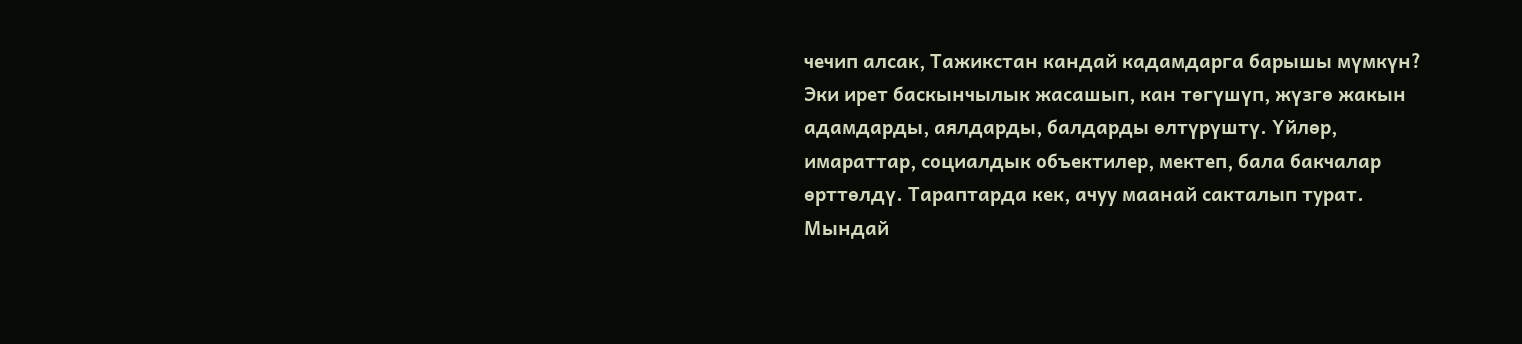чечип алсак, Тажикстан кандай кадамдарга барышы мүмкүн? Эки ирет баскынчылык жасашып, кан төгүшүп, жүзгө жакын адамдарды, аялдарды, балдарды өлтүрүштү. Үйлөр, имараттар, социалдык объектилер, мектеп, бала бакчалар өрттөлдү. Тараптарда кек, ачуу маанай сакталып турат. Мындай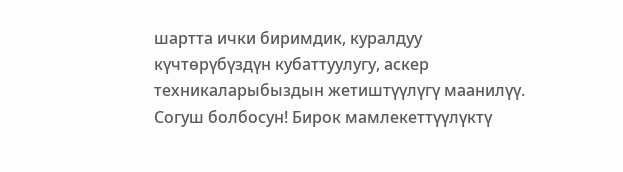шартта ички биримдик, куралдуу күчтөрүбүздүн кубаттуулугу, аскер техникаларыбыздын жетиштүүлүгү маанилүү. Согуш болбосун! Бирок мамлекеттүүлүктү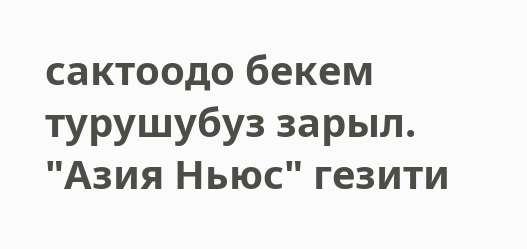сактоодо бекем турушубуз зарыл.
"Азия Ньюс" гезити